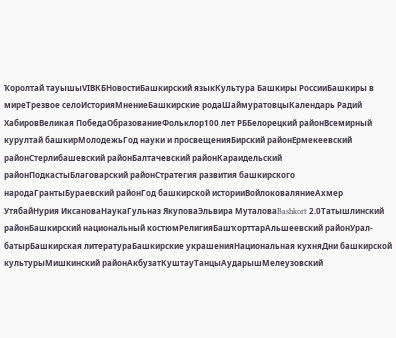Ҡоролтай тауышыVIВКБНовостиБашкирский языкКультура Башкиры РоссииБашкиры в миреТрезвое селоИсторияМнениеБашкирские родаШаймуратовцыКалендарь Радий ХабировВеликая ПобедаОбразованиеФольклор100 лет РББелорецкий районВсемирный курултай башкирМолодежьГод науки и просвещенияБирский районЕрмекеевский районСтерлибашевский районБалтачевский районКараидельский районПодкастыБлаговарский районСтратегия развития башкирского народаГрантыБураевский районГод башкирской историиВойлоковаляниеАхмер УтябайНурия ИксановаНаукаГульназ ЯкуповаЭльвира МуталоваBashkort 2.0Татышлинский районБашкирский национальный костюмРелигияБашҡорттарАльшеевский районУрал-батырБашкирская литератураБашкирские украшенияНациональная кухняДни башкирской культурыМишкинский районАкбузатКуштауТанцыАударышМелеузовский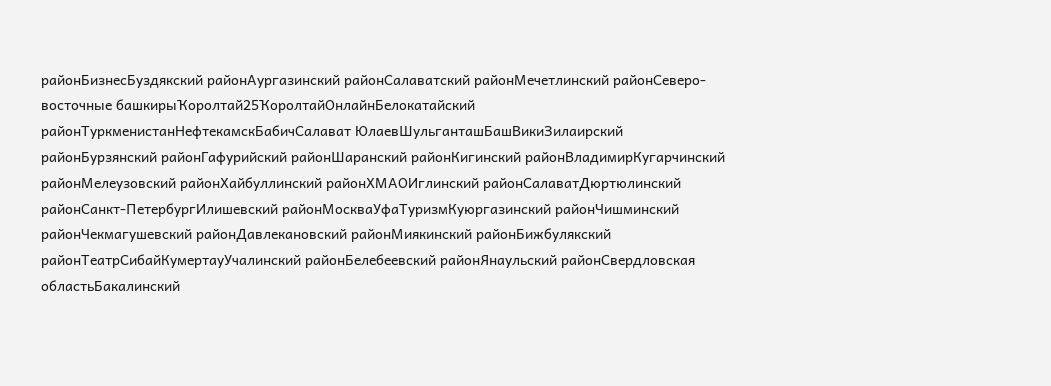районБизнесБуздякский районАургазинский районСалаватский районМечетлинский районСеверо-восточные башкирыҠоролтай25ҠоролтайОнлайнБелокатайский районТуркменистанНефтекамскБабичСалават ЮлаевШульганташБашВикиЗилаирский районБурзянский районГафурийский районШаранский районКигинский районВладимирКугарчинский районМелеузовский районХайбуллинский районХМАОИглинский районСалаватДюртюлинский районСанкт-ПетербургИлишевский районМоскваУфаТуризмКуюргазинский районЧишминский районЧекмагушевский районДавлекановский районМиякинский районБижбулякский районТеатрСибайКумертауУчалинский районБелебеевский районЯнаульский районСвердловская областьБакалинский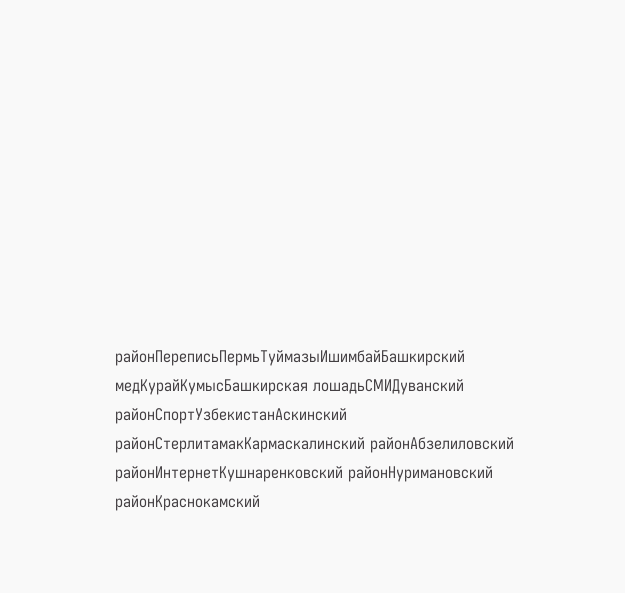районПереписьПермьТуймазыИшимбайБашкирский медКурайКумысБашкирская лошадьСМИДуванский районСпортУзбекистанАскинский районСтерлитамакКармаскалинский районАбзелиловский районИнтернетКушнаренковский районНуримановский районКраснокамский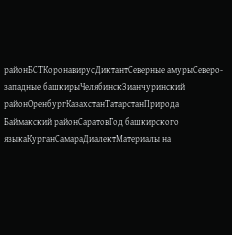районБСТКоронавирусДиктантСеверные амурыСеверо-западные башкирыЧелябинскЗианчуринский районОренбургКазахстанТатарстанПрирода Баймакский районСаратовГод башкирского языкаКурганСамараДиалектМатериалы на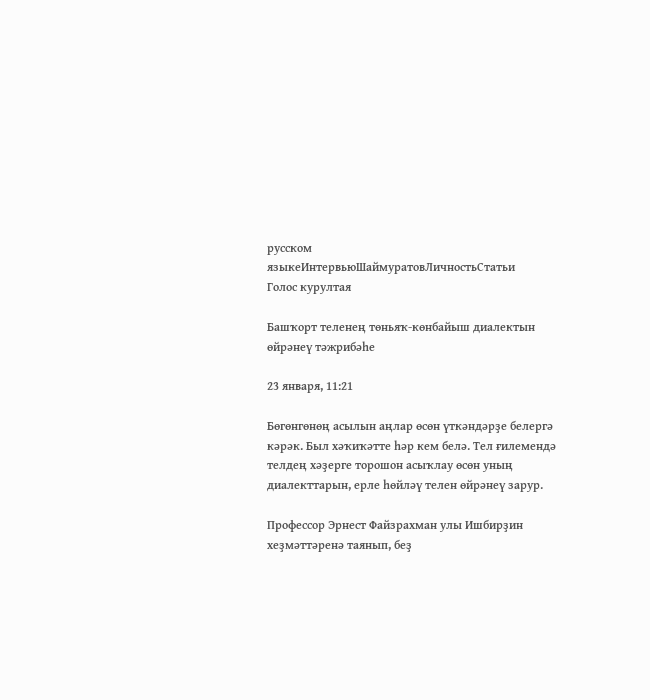русском языкеИнтервьюШаймуратовЛичностьСтатьи
Голос курултая

Башҡорт теленең төньяҡ-көнбайыш диалектын өйрәнеү тәжрибәһе

23 января, 11:21

Бөгөнгөнөң асылын аңлар өсөн үткәндәрҙе белергә кәрәк. Был хәҡиҡәтте hәр кем белә. Тел ғилемендә телдең хәҙерге торошон асыҡлау өсөн уның диалекттарын, ерле һөйләү телен өйрәнеү зарур.

Профессор Эрнест Файзрахман улы Ишбирҙин хеҙмәттәренә таянып, беҙ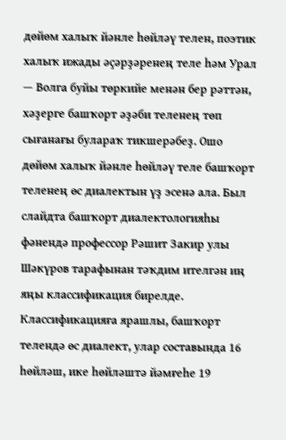дөйөм халыҡ йәнле һөйләү телен, поэтик халыҡ ижады әҫәрҙәренең теле һәм Урал — Волга буйы төркийе менән бер рәттән, хәҙерге башҡорт әҙәби теленең төп сығанағы булараҡ тикшерәбеҙ. Ошо дөйөм халыҡ йәнле һөйләү теле башҡорт теленең өс диалектын үҙ эсенә ала. Был слайдта башҡорт диалектологияһы фәнендә профессор Рәшит Закир улы Шәкүров тарафынан тәҡдим ителгән иң яңы классификация бирелде. Классификацияға ярашлы, башҡорт телендә өс диалект, улар составында 16 һөйләш, ике һөйләштә йәмғеһе 19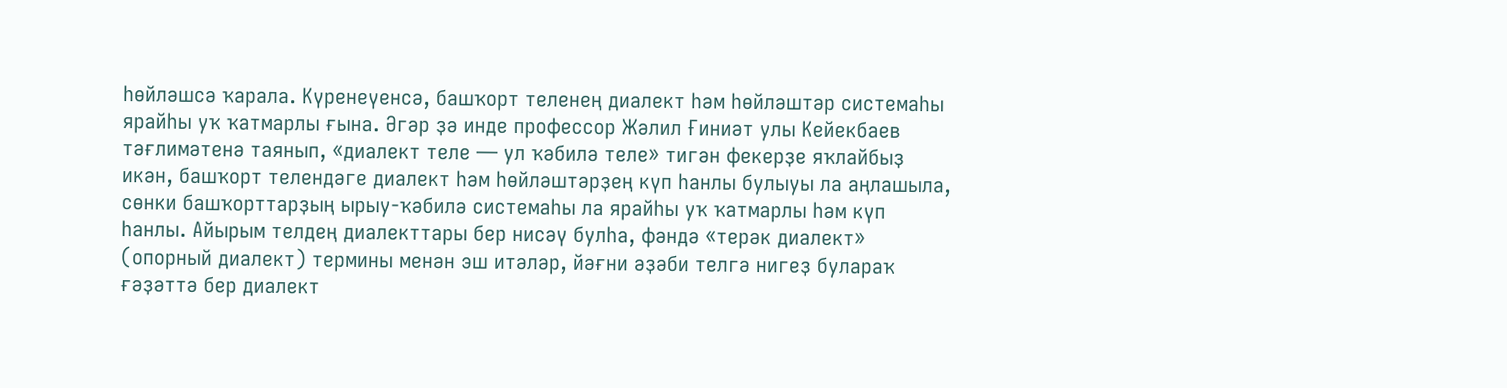һөйләшсә ҡарала. Күренеүенсә, башҡорт теленең диалект һәм һөйләштәр системаһы ярайһы уҡ ҡатмарлы ғына. Әгәр ҙә инде профессор Жәлил Ғиниәт улы Кейекбаев тәғлимәтенә таянып, «диалект теле — ул ҡәбилә теле» тигән фекерҙе яҡлайбыҙ икән, башҡорт телендәге диалект һәм һөйләштәрҙең күп һанлы булыуы ла аңлашыла, сөнки башҡорттарҙың ырыу-ҡәбилә системаһы ла ярайһы уҡ ҡатмарлы һәм күп һанлы. Айырым телдең диалекттары бер нисәү булһа, фәндә «терәк диалект» (опорный диалект) термины менән эш итәләр, йәғни әҙәби телгә нигеҙ булараҡ ғәҙәттә бер диалект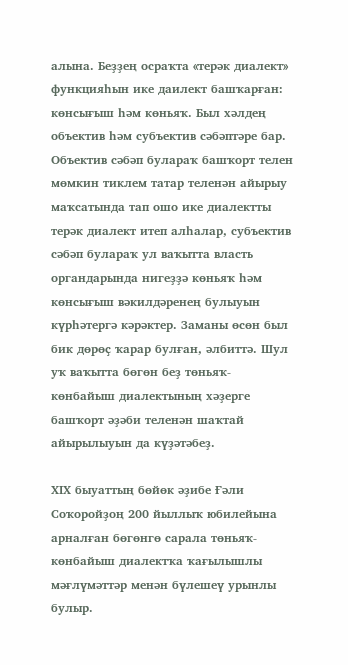алына. Беҙҙең осраҡта «терәк диалект» функцияһын ике даилект башҡарған: көнсығыш һәм көньяҡ. Был хәлдең объектив һәм субъектив сәбәптәре бар. Объектив сәбәп булараҡ башҡорт телен мөмкин тиклем татар теленән айырыу маҡсатында тап ошо ике диалектты терәк диалект итеп алһалар, субъектив сәбәп булараҡ ул ваҡытта власть органдарында нигеҙҙә көньяҡ һәм көнсығыш вәкилдәренең булыуын күрһәтергә кәрәктер. Заманы өсөн был бик дөрөҫ ҡарар булған, әлбиттә. Шул уҡ ваҡытта бөгөн беҙ төньяҡ-көнбайыш диалектының хәҙерге башҡорт әҙәби теленән шаҡтай айырылыуын да күҙәтәбеҙ.

ХIХ быуаттың бөйөк әҙибе Ғәли Соҡоройҙоң 200 йыллыҡ юбилейына арналған бөгөнгө сарала төньяҡ-көнбайыш диалектҡа ҡағылышлы мәғлүмәттәр менән бүлешеү урынлы булыр.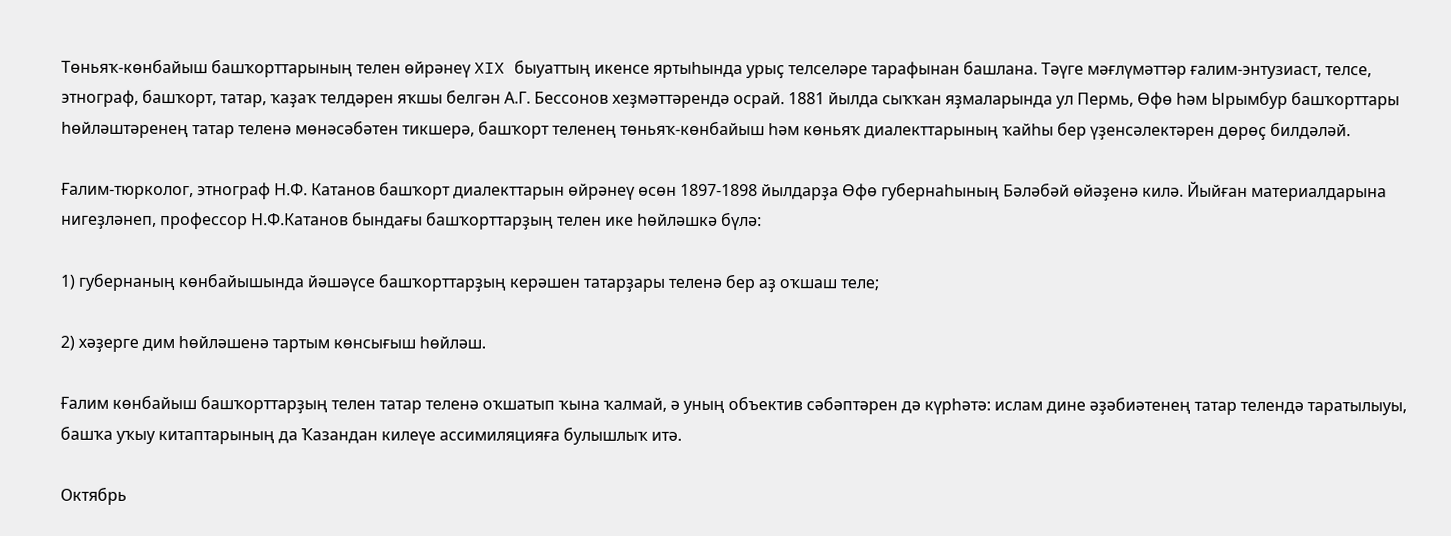Төньяҡ-көнбайыш башҡорттарының телен өйрәнеү XIX быуаттың икенсе яртыһында урыҫ телселәре тарафынан башлана. Тәүге мәғлүмәттәр ғалим-энтузиаст, телсе, этнограф, башҡорт, татар, ҡаҙаҡ телдәрен яҡшы белгән А.Г. Бессонов хеҙмәттәрендә осрай. 1881 йылда сыҡҡан яҙмаларында ул Пермь, Өфө һәм Ырымбур башҡорттары һөйләштәренең татар теленә мөнәсәбәтен тикшерә, башҡорт теленең төньяҡ-көнбайыш һәм көньяҡ диалекттарының ҡайһы бер үҙенсәлектәрен дөрөҫ билдәләй.

Ғалим-тюрколог, этнограф Н.Ф. Катанов башҡорт диалекттарын өйрәнеү өсөн 1897-1898 йылдарҙа Өфө губернаһының Бәләбәй өйәҙенә килә. Йыйған материалдарына нигеҙләнеп, профессор Н.Ф.Катанов бындағы башҡорттарҙың телен ике һөйләшкә бүлә:

1) губернаның көнбайышында йәшәүсе башҡорттарҙың керәшен татарҙары теленә бер аҙ оҡшаш теле;

2) хәҙерге дим һөйләшенә тартым көнсығыш һөйләш.

Ғалим көнбайыш башҡорттарҙың телен татар теленә оҡшатып ҡына ҡалмай, ә уның объектив сәбәптәрен дә күрһәтә: ислам дине әҙәбиәтенең татар телендә таратылыуы, башҡа уҡыу китаптарының да Ҡазандан килеүе ассимиляцияға булышлыҡ итә.

Октябрь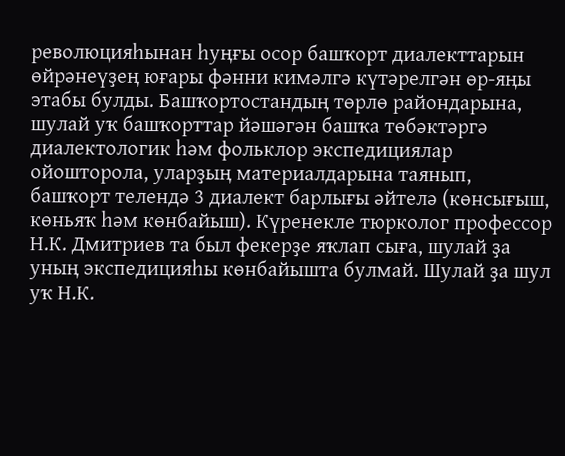революцияһынан һуңғы осор башҡорт диалекттарын өйрәнеүҙең юғары фәнни кимәлгә күтәрелгән өр-яңы этабы булды. Башҡортостандың төрлө райондарына, шулай уҡ башҡорттар йәшәгән башҡа төбәктәргә диалектологик һәм фольклор экспедициялар ойошторола, уларҙың материалдарына таянып, башҡорт телендә 3 диалект барлығы әйтелә (көнсығыш, көньяҡ һәм көнбайыш). Күренекле тюрколог профессор Н.К. Дмитриев та был фекерҙе яҡлап сыға, шулай ҙа уның экспедицияһы көнбайышта булмай. Шулай ҙа шул уҡ Н.К.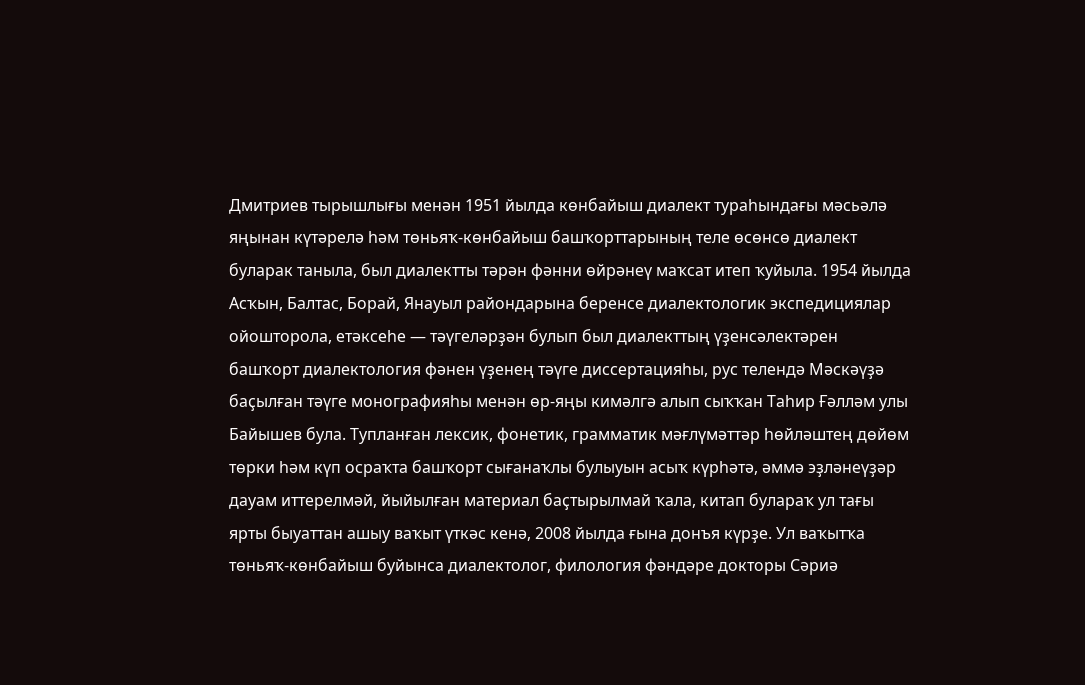Дмитриев тырышлығы менән 1951 йылда көнбайыш диалект тураһындағы мәсьәлә яңынан күтәрелә һәм төньяҡ-көнбайыш башҡорттарының теле өсөнсө диалект буларак таныла, был диалектты тәрән фәнни өйрәнеү маҡсат итеп ҡуйыла. 1954 йылда Асҡын, Балтас, Борай, Янауыл райондарына беренсе диалектологик экспедициялар ойошторола, етәксеһе — тәүгеләрҙән булып был диалекттың үҙенсәлектәрен башҡорт диалектология фәнен үҙенең тәүге диссертацияһы, рус телендә Мәскәүҙә баҫылған тәүге монографияһы менән өр-яңы кимәлгә алып сыҡҡан Таһир Ғәлләм улы Байышев була. Тупланған лексик, фонетик, грамматик мәғлүмәттәр һөйләштең дөйөм төрки һәм күп осраҡта башҡорт сығанаҡлы булыуын асыҡ күрһәтә, әммә эҙләнеүҙәр дауам иттерелмәй, йыйылған материал баҫтырылмай ҡала, китап булараҡ ул тағы ярты быуаттан ашыу ваҡыт үткәс кенә, 2008 йылда ғына донъя күрҙе. Ул ваҡытҡа төньяҡ-көнбайыш буйынса диалектолог, филология фәндәре докторы Сәриә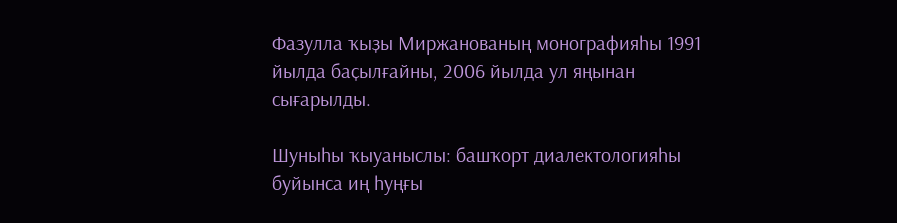Фазулла ҡыҙы Миржанованың монографияһы 1991 йылда баҫылғайны, 2006 йылда ул яңынан сығарылды.

Шуныһы ҡыуаныслы: башҡорт диалектологияһы буйынса иң һуңғы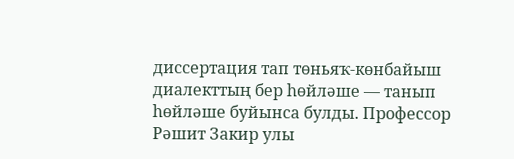диссертация тап төньяҡ-көнбайыш диалекттың бер һөйләше — танып һөйләше буйынса булды. Профессор Рәшит Закир улы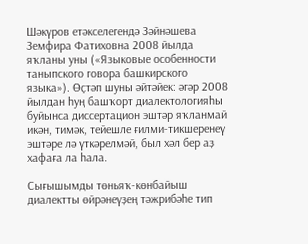Шәкүров етәкселегендә Зәйнәшева Земфира Фатиховна 2008 йылда яҡланы уны («Языковые особенности таныпского говора башкирского языка»). Өҫтәп шуны әйтәйек: әгәр 2008 йылдан һуң башҡорт диалектологияһы буйынса диссертацион эштәр яҡланмай икән, тимәк, тейешле ғилми-тикшеренеү эштәре лә үткәрелмәй, был хәл бер аҙ хафаға ла һала.

Сығышымды төньяҡ-көнбайыш диалектты өйрәнеүҙең тәжрибәһе тип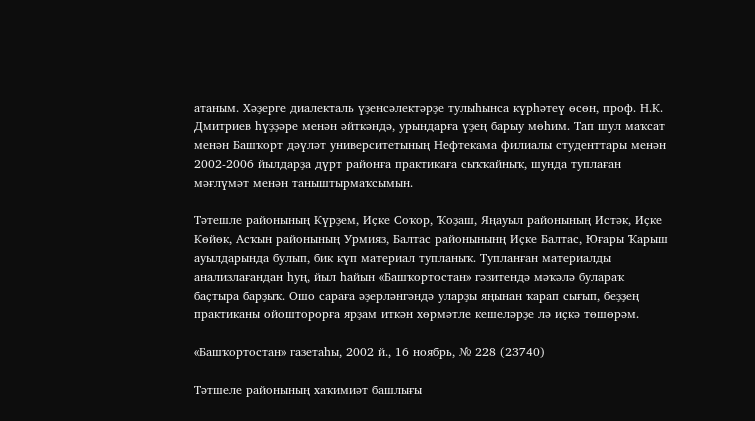атаным. Хәҙерге диалекталь үҙенсәлектәрҙе тулыhынса күрhәтеү өсөн, проф. Н.К. Дмитриев hүҙҙәре менән әйткәндә, урындарға үҙең барыу мөhим. Тап шул маҡсат менән Башҡорт дәүләт университетының Нефтекама филиалы студенттары менән 2002-2006 йылдарҙа дүрт районға практикаға сыҡҡайныҡ, шунда туплаған мәғлүмәт менән таныштырмаҡсымын.

Тәтешле районының Күрҙем, Иҫке Соҡор, Ҡоҙаш, Яңауыл районының Истәк, Иҫке Көйөк, Асҡын районының Урмияз, Балтас районынынң Иҫке Балтас, Юғары Ҡарыш ауылдарында булып, бик күп материал тупланыҡ. Тупланған материалды анализлағандан һуң, йыл һайын «Башҡортостан» гәзитендә мәҡәлә булараҡ баҫтыра барҙыҡ. Ошо сараға әҙерләнгәндә уларҙы яңынан ҡарап сығып, беҙҙең практиканы ойошторорға ярҙам иткән хөрмәтле кешеләрҙе лә иҫкә төшөрәм.

«Башҡортостан» газетаhы, 2002 й., 16 ноябрь, № 228 (23740)

Тәтшеле районының хаҡимиәт башлығы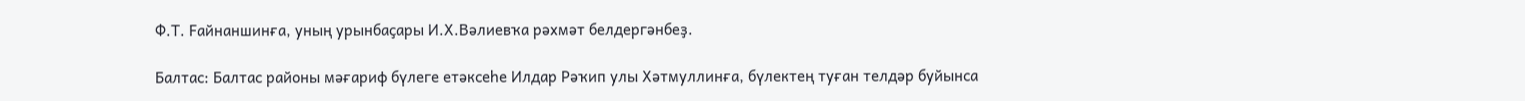Ф.Т. Fайнаншинға, уның урынбаҫары И.Х.Вәлиевҡа рәхмәт белдергәнбеҙ.

Балтас: Балтас районы мәғариф бүлеге етәксеһе Илдар Рәҡип улы Хәтмуллинға, бүлектең туған телдәр буйынса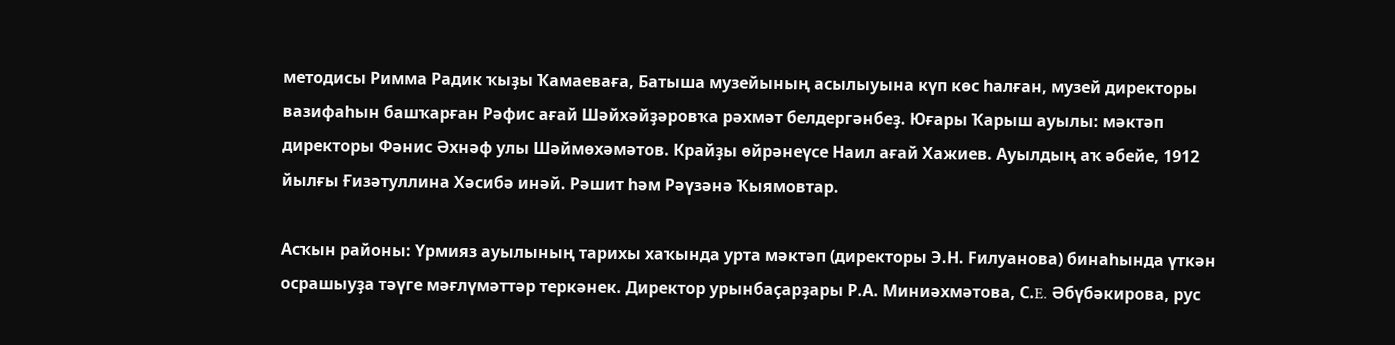методисы Римма Радик ҡыҙы Ҡамаеваға, Батыша музейының асылыуына күп көс һалған, музей директоры вазифаһын башҡарған Рәфис ағай Шәйхәйҙәровҡа рәхмәт белдергәнбеҙ. Юғары Ҡарыш ауылы: мәктәп директоры Фәнис Әхнәф улы Шәймөхәмәтов. Крайҙы өйрәнеүсе Наил ағай Хажиев. Ауылдың аҡ әбейе, 1912 йылғы Ғизәтуллина Хәсибә инәй. Рәшит һәм Рәүзәнә Ҡыямовтар.

Асҡын районы: Yрмияз ауылының тарихы хаҡында урта мәктәп (директоры Э.Н. Fилуанова) бинаhында үткән осрашыуҙа тәүге мәғлүмәттәр теркәнек. Директор урынбаҫарҙары Р.А. Миниәхмәтова, С.E. Әбүбәкирова, рус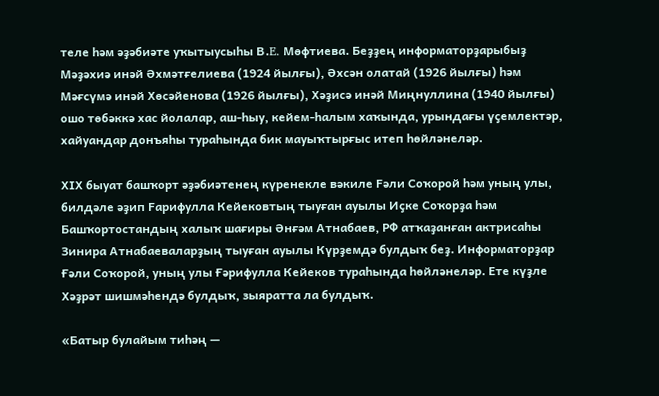теле hәм әҙәбиәте уҡытыусыhы В.E. Мөфтиева. Беҙҙең информаторҙарыбыҙ Мәҙәхиә инәй Әхмәтғeлиева (1924 йылғы), Әхсән олатай (1926 йылғы) hәм Мәғсүмә инәй Хөсәйенова (1926 йылғы), Хәҙисә инәй Миңнуллина (1940 йылғы) ошо төбәккә хас йолалар, аш-hыу, кейем-hалым хаҡында, урындағы үҫемлектәр, хайуандар донъяhы тураhында бик мауыҡтырғыс итеп hөйләнеләр.

ХIХ быуат башҡорт әҙәбиәтенең күренекле вәкиле Fәли Соҡорой hәм уның улы, билдәле әҙип Fарифулла Кейековтың тыуған ауылы Иҫке Соҡорҙа hәм Башҡортостандың халыҡ шағиры Әнғәм Атнабаев, РФ атҡаҙанған актрисаhы Зинира Атнабаеваларҙың тыуған ауылы Күрҙемдә булдыҡ беҙ. Информаторҙар Ғәли Соҡорой, уның улы Ғәрифулла Кейеков тураһында һөйләнеләр. Ете күҙле Хәҙрәт шишмәһендә булдыҡ, зыяратта ла булдыҡ.

«Батыр булайым тиһәң —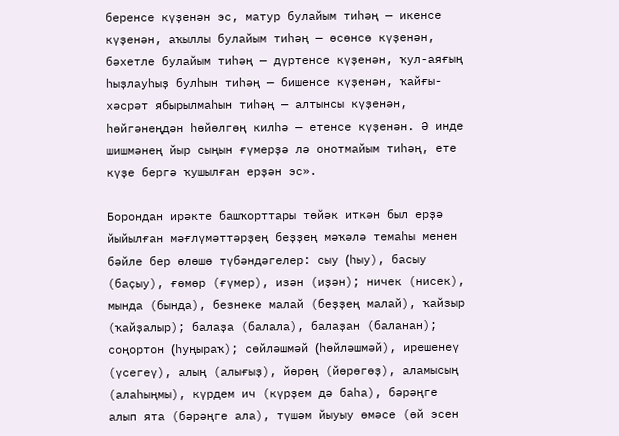беренсе күҙенән эс, матур булайым тиһәң — икенсе күҙенән, аҡыллы булайым тиһәң — өсөнсө күҙенән, бәхетле булайым тиһәң — дүртенсе күҙенән, ҡул-аяғың һыҙлауһыҙ булһын тиһәң — бишенсе күҙенән, ҡайғы-хәсрәт ябырылмаһын тиһәң — алтынсы күҙенән, һөйгәнеңдән һөйөлгөң килһә — етенсе күҙенән. Ә инде шишмәнең йыр сыңын ғүмерҙә лә онотмайым тиһәң, ете күҙе бергә ҡушылған ерҙән эс».

Борондан ирәкте башҡорттары төйәк иткән был ерҙә йыйылған мәғлүмәттәрҙең беҙҙең мәҡәлә темаhы менeн бәйле бер өлөшө түбәндәгелeр: сыу (hыу), басыу (баҫыу), ғөмөр (ғүмер), изән (иҙән); ничек (нисек), мында (бында), безнеке малай (беҙҙең малай), ҡайзыр (ҡайҙалыр); балаҙа (балала), балаҙан (баланан); соңортон (hуңыраҡ); сөйләшмәй (hөйләшмәй), ирешенеү (үсегеү), алың (алығыҙ), йөрөң (йөрөгөҙ), аламысың (алаhыңмы), күрдем ич (күрҙем дә баhа), бәрәңге алып ята (бәрәңге ала), түшәм йыуыу өмәсе (өй эсен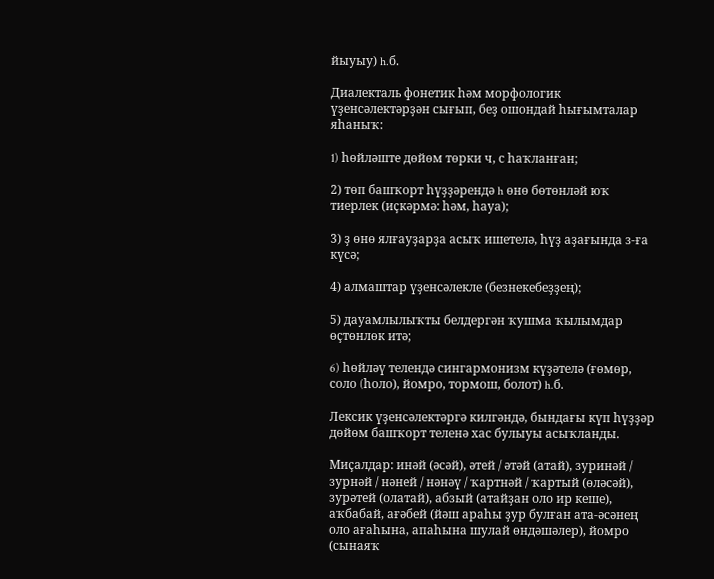йыуыу) h.б.

Диалекталь фонетик hәм морфологик үҙенсәлектәрҙән сығып, беҙ ошондай hығымталар яhаныҡ:

1) hөйләштe дөйөм төрки ч, с hаҡланған;

2) төп башҡорт hүҙҙәрендә h өнө бөтөнләй юҡ тиерлек (иҫкәрмә: hәм, hауа);

3) ҙ өнө ялғауҙарҙа асыҡ ишетелә, hүҙ аҙағында з-ға күсә;

4) алмаштар үҙенсәлекле (безнекебеҙҙең);

5) дауамлылыҡты белдергән ҡушма ҡылымдар өҫтөнлөк итә;

6) hөйләү телендә сингармонизм күҙәтелә (ғөмөр, соло (hоло), йомро, тормош, болот) h.б.

Лексик үҙенсәлектәргә килгәндә, бындағы күп hүҙҙәр дөйөм башҡорт теленә хас булыуы асыҡланды.

Миҫалдар: инәй (әсәй), әтeй / әтәй (атай), зуринәй / зурнәй / нәнeй / нәнәү / ҡартнәй / ҡартый (өләсәй), зурәтeй (олатай), абзый (атайҙан оло ир кеше), аҡбабай, ағәбей (йәш араhы ҙур булған ата-әсәнең оло ағаhына, апаhына шулай өндәшәлeр), йомро (сынаяҡ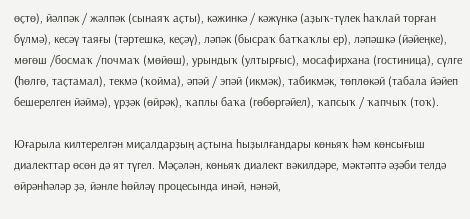өҫтө), йәлпәк / жәлпәк (сынаяҡ аҫты), кәжинкә / кәжүнкә (аҙыҡ-түлек hаҡлай торған бүлмә), кесәү таяғы (тәртешкә, кеҫәү), ләпәк (бысраҡ батҡаҡлы ер), ләпәшкә (йәйеңке), мөгөш /босмаҡ /почмаҡ (мөйөш), урындыҡ (ултырғыс), мoсафирхана (гостиница), сүлгe (hөлгө, таҫтамал), текмә (ҡойма), әпәй / эпәй (икмәк), табикмәк, төплөкәй (табала йәйеп бешерелгeн йәймә), үрҙәк (өйрәк), ҡаплы баҡа (гөбөргәйел), ҡапсыҡ / ҡапчыҡ (тоҡ).

Юғарыла килтерелгән миҫалдарҙың аҫтына hыҙылғандары көньяҡ hәм көнсығыш диалекттар өсөн дә ят түгел. Мәҫәлән, көньяҡ диалект вәкилдәре, мәктәптә әҙәби телдә өйрәнhәләр ҙә, йәнле hөйләү процесында инәй, нәнәй,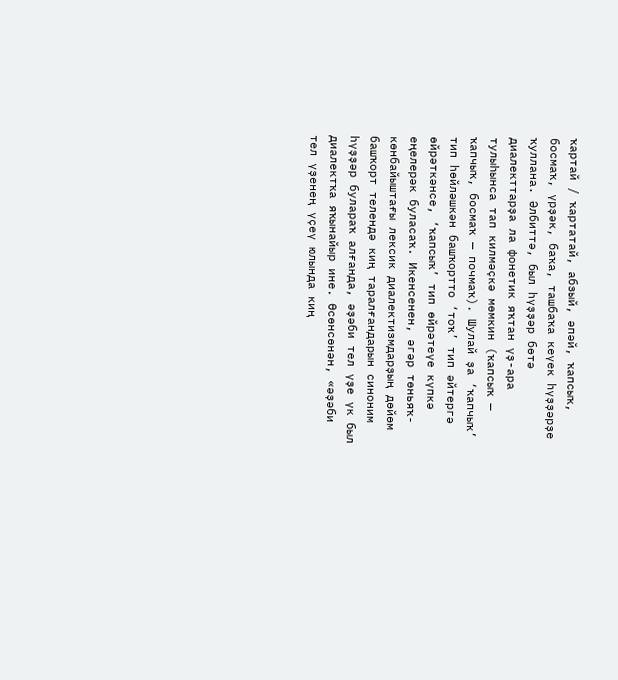ҡартай / ҡартатай, абзый, әпәй, ҡапсыҡ, босмаҡ, үрҙәк, баҡа, ташбаҡа кеүек hүҙҙәрҙе ҡуллана. Әлбиттә, был hүҙҙәр бөтә диалекттарҙа ла фонетик яҡтан үҙ-ара тулыhынса тап килмәҫкә мөмкин (ҡапсыҡ — ҡапчыҡ, босмаҡ — почмаҡ). Шулай ҙа ‘ҡапчыҡ’ тип hөйләшкән башҡортто ‘тоҡ’ тип әйтергә өйрәткәнсе, ‘ҡапсыҡ’ тип өйрәтеүе күпкә еңелерәк буласаҡ. Икенсенeн, әгәр төньяҡ-көнбайыштағы лексик диалектизмдарҙың дөйөм башҡорт телендә киң таралғандарын синоним hүҙҙәр булараҡ алғанда, әҙәби тел үҙе үк был диалектҡа яҡынайыр ине. Өсөнсөнән, «әҙәби тел үҙенең үҫеү юлында киң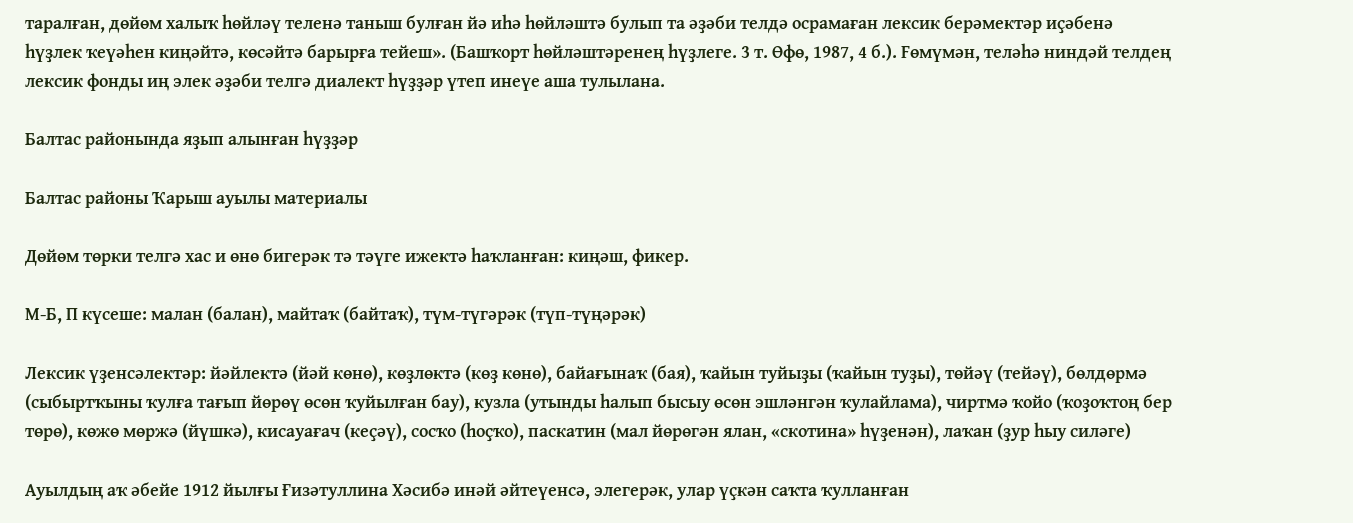таралған, дөйөм халыҡ hөйләү теленә таныш булған йә иhә hөйләштә булып та әҙәби телдә осрамаған лексик берәмектәр иҫәбенә hүҙлек ҡеүәhен киңәйтә, көсәйтә барырға тейеш». (Башҡорт hөйләштәренең hүҙлеге. 3 т. Өфө, 1987, 4 б.). Fөмүмән, теләhә ниндәй телдең лексик фонды иң элек әҙәби телгә диалект hүҙҙәр үтеп инеүе аша тулылана.

Балтас районында яҙып алынған һүҙҙәр

Балтас районы Ҡарыш ауылы материалы

Дөйөм төрки телгә хас и өнө бигерәк тә тәүге ижектә һаҡланған: киңәш, фикер.

М-Б, П күсеше: малан (балан), майтаҡ (байтаҡ), түм-түгәрәк (түп-түңәрәк)

Лексик үҙенсәлектәр: йәйлектә (йәй көнө), көҙлөктә (көҙ көнө), байағынаҡ (бая), ҡайын туйыҙы (ҡайын туҙы), төйәү (тейәү), бөлдөрмә (сыбыртҡыны ҡулға тағып йөрөү өсөн ҡуйылған бау), кузла (утынды һалып бысыу өсөн эшләнгән ҡулайлама), чиртмә ҡойо (ҡоҙоҡтоң бер төрө), көжө мөржә (йүшкә), кисауағач (кеҫәү), сосҡо (һоҫҡо), паскатин (мал йөрөгән ялан, «скотина» һүҙенән), лаҡан (ҙур һыу силәге)

Ауылдың аҡ әбейе 1912 йылғы Ғизәтуллина Хәсибә инәй әйтеүенсә, элегерәк, улар үҫкән саҡта ҡулланған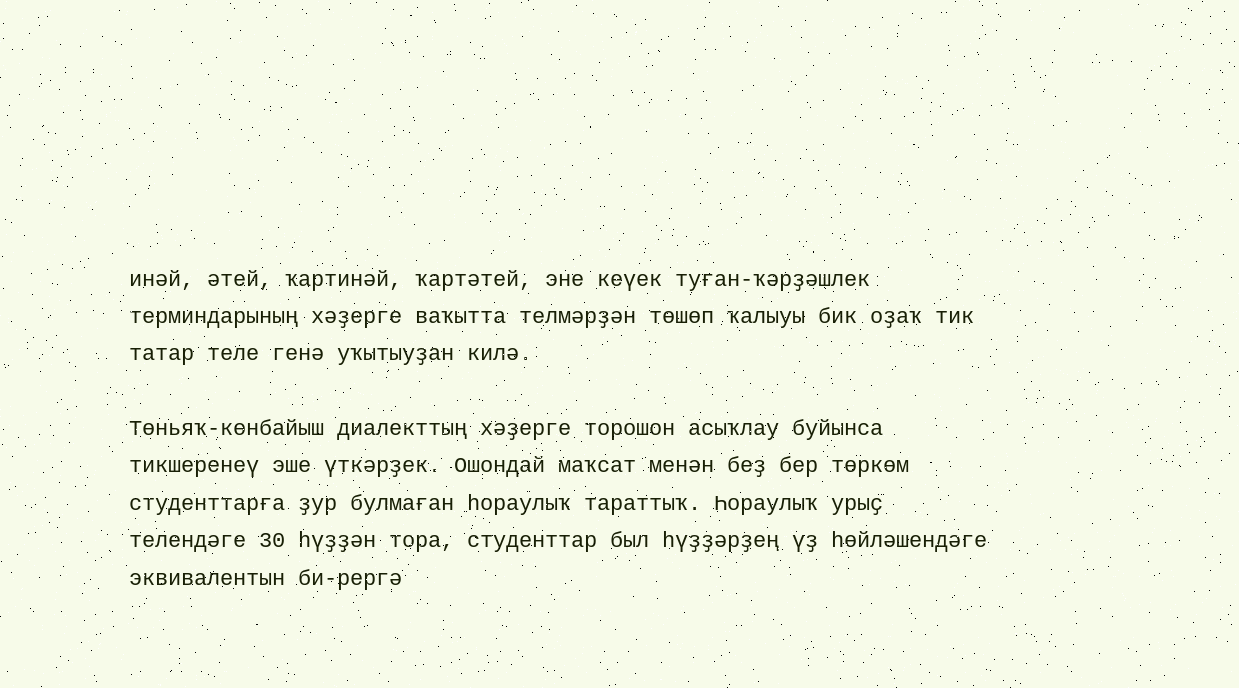инәй, әтей, ҡартинәй, ҡартәтей, эне кеүек туған-ҡәрҙәшлек терминдарының хәҙерге ваҡытта телмәрҙән төшөп ҡалыуы бик оҙаҡ тик татар теле генә уҡытыуҙан килә.

Төньяҡ-көнбайыш диалекттың хәҙерге торошон асыҡлау буйынса тикшеренеү эше үткәрҙек. Ошондай маҡсат менән беҙ бер төркөм студенттарға ҙур булмаған һораулыҡ тараттыҡ. Һораулыҡ урыҫ телендәге 30 һүҙҙән тора, студенттар был һүҙҙәрҙең үҙ һөйләшендәге эквивалентын би-рергә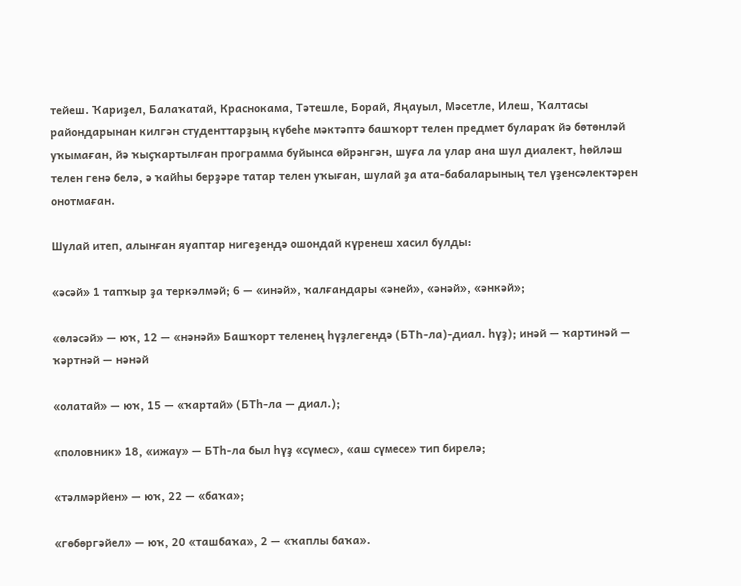тейеш. Ҡариҙел, Балаҡатай, Краснокама, Тәтешле, Борай, Яңауыл, Мәсетле, Илеш, Ҡалтасы райондарынан килгән студенттарҙың күбеһе мәктәптә башҡорт телен предмет булараҡ йә бөтөнләй уҡымаған, йә ҡыҫҡартылған программа буйынса өйрәнгән, шуға ла улар ана шул диалект, һөйләш телен генә белә, ә ҡайһы берҙәре татар телен уҡыған, шулай ҙа ата-бабаларының тел үҙенсәлектәрен онотмаған.

Шулай итеп, алынған яуаптар нигеҙендә ошондай күренеш хасил булды:

«әсәй» 1 тапҡыр ҙа теркәлмәй; 6 — «инәй», ҡалғандары «әней», «әнәй», «әнкәй»;

«өләсәй» — юҡ, 12 — «нәнәй» Башҡорт теленең һүҙлегендә (БТҺ-ла)-диал. һүҙ); инәй — ҡартинәй — ҡәртнәй — нәнәй

«олатай» — юҡ, 15 — «ҡартай» (БТһ-ла — диал.);

«половник» 18, «ижау» — БТһ-ла был һүҙ «сүмес», «аш сүмесе» тип бирелә;

«тәлмәрйен» — юҡ, 22 — «баҡа»;

«гөбөргәйел» — юҡ, 20 «ташбаҡа», 2 — «ҡаплы баҡа».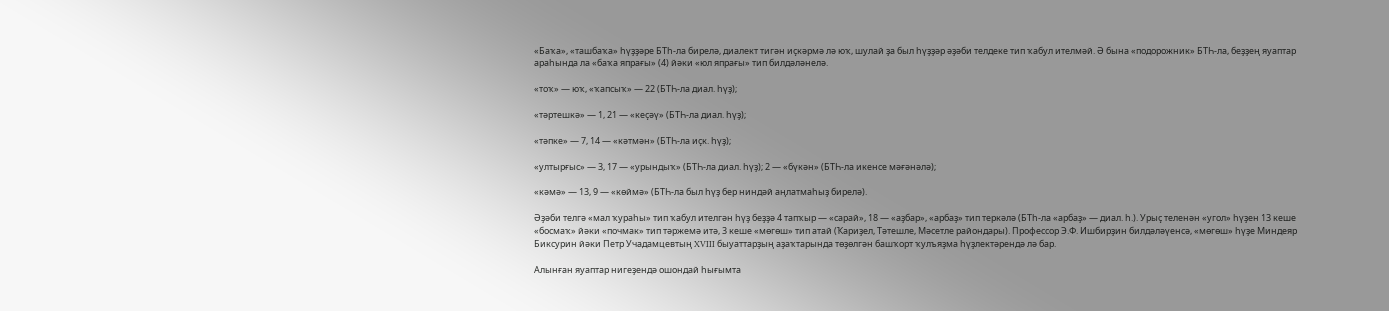«Баҡа», «ташбаҡа» һүҙҙәре БТһ-ла бирелә, диалект тигән иҫкәрмә лә юҡ, шулай ҙа был һүҙҙәр әҙәби телдеке тип ҡабул ителмәй. Ә бына «подорожник» БТҺ-ла, беҙҙең яуаптар араһында ла «баҡа япрағы» (4) йәки «юл япрағы» тип билдәләнелә.

«тоҡ» — юҡ, «ҡапсыҡ» — 22 (БТҺ-ла диал. һүҙ);

«тәртешкә» — 1, 21 — «кеҫәү» (БТҺ-ла диал. һүҙ);

«тәпке» — 7, 14 — «кәтмән» (БТҺ-ла иҫк. һүҙ);

«ултырғыс» — 3, 17 — «урындыҡ» (БТҺ-ла диал. һүҙ); 2 — «бүкән» (БТҺ-ла икенсе мәғәнәлә);

«кәмә» — 13, 9 — «көймә» (БТҺ-ла был һүҙ бер ниндәй аңлатмаһыҙ бирелә).

Әҙәби телгә «мал ҡураһы» тип ҡабул ителгән һүҙ беҙҙә 4 тапҡыр — «сарай», 18 — «аҙбар», «арбаҙ» тип теркәлә (БТһ-ла «арбаҙ» — диал. һ.). Урыҫ теленән «угол» һүҙен 13 кеше «босмаҡ» йәки «почмак» тип тәржемә итә, 3 кеше «мөгөш» тип атай (Ҡариҙел, Тәтешле, Мәсетле райондары). Профессор Э.Ф. Ишбирҙин билдәләүенсә, «мөгөш» һүҙе Миндеяр Биксурин йәки Петр Учадамцевтың XVIII быуаттарҙың аҙаҡтарында төҙөлгән башҡорт ҡулъяҙма һүҙлектәрендә лә бар.

Алынған яуаптар нигеҙендә ошондай һығымта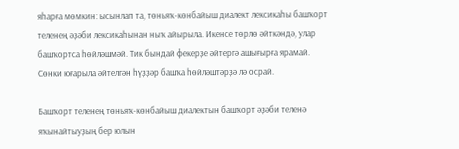яһарға мөмкин: ысынлап та, төньяҡ-көнбайыш диалект лексикаһы башҡорт теленең әҙәби лексикаһынан ныҡ айырыла. Икенсе төрлө әйткәндә, улар башҡортса һөйләшмәй. Тик бындай фекерҙе әйтергә ашығырға ярамай. Сөнки юғарыла әйтелгән һүҙҙәр башҡа һөйләштәрҙә лә осрай.

Башҡорт теленең төньяҡ-көнбайыш диалектын башҡорт әҙәби теленә яҡынайтыуҙың бер юлын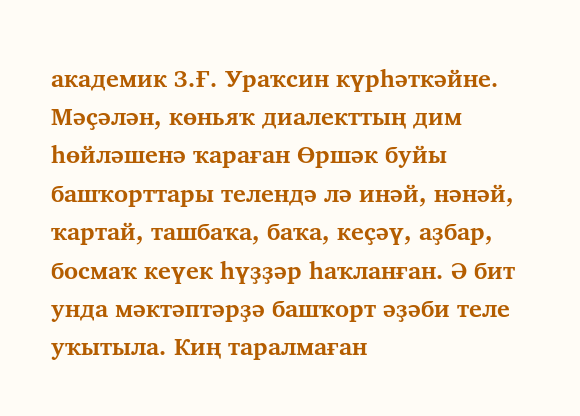академик З.Ғ. Ураҡсин күрһәткәйне. Мәҫәлән, көньяҡ диалекттың дим һөйләшенә ҡараған Өршәк буйы башҡорттары телендә лә инәй, нәнәй, ҡартай, ташбаҡа, баҡа, кеҫәү, аҙбар, босмаҡ кеүек һүҙҙәр һаҡланған. Ә бит унда мәктәптәрҙә башҡорт әҙәби теле уҡытыла. Киң таралмаған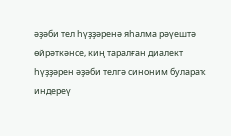әҙәби тел һүҙҙәренә яһалма рәүештә өйрәткәнсе, киң таралған диалект һүҙҙәрен әҙәби телгә синоним булараҡ индереү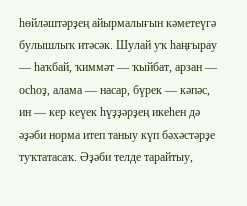һөйләштәрҙең айырмалығын кәметеүгә булышлыҡ итәсәк. Шулай уҡ һаңғырау — һаҡбай, ҡиммәт — ҡыйбат, арзан — осһоҙ, алама — насар, бүрек — кәпәс, ин — кер кеүек һүҙҙәрҙең икеһен дә әҙәби норма итеп таныу күп бәхәстәрҙе туҡтатасаҡ. Әҙәби телде тарайтыу,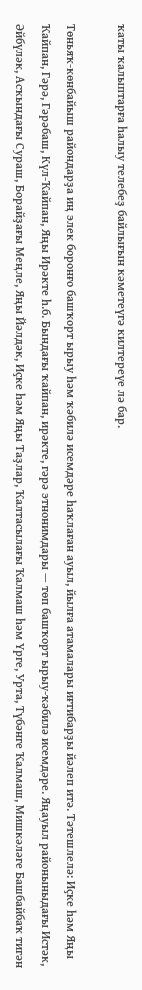ҡаты ҡалыптарға һалыу телебеҙ байлығын кәметеүгә килтереүе лә бар.

Төньяҡ-көнбайыш райондарҙа иң элек боронғо башҡорт ырыу һәм ҡәбилә исемдәре һаҡлаған ауыл, йылға атамалары иғтибарҙы йәлеп итә. Тәтешлелә: Иҫке һәм Яңы Ҡайпан, Гәрә, Гәрәбаш, Күл-Ҡайпан, Яңы Ирәкте һ.б. Бындағы ҡайпан, ирәкте, гәрә этнонимдары — төп башҡорт ырыу-ҡәбилә исемдәре. Яңауыл районыныдағы Истәк, Әйбүләк, Асҡындағы Сураш, Борайҙағы Меңле, Яңы Йәлдәк, Иҫке һәм Яңы Таҙлар, Ҡалтасылағы Ҡалмаш һәм Үрге, Урта, Түбәнге Ҡалмаш, Мишкәләге Башбайбаҡ тигән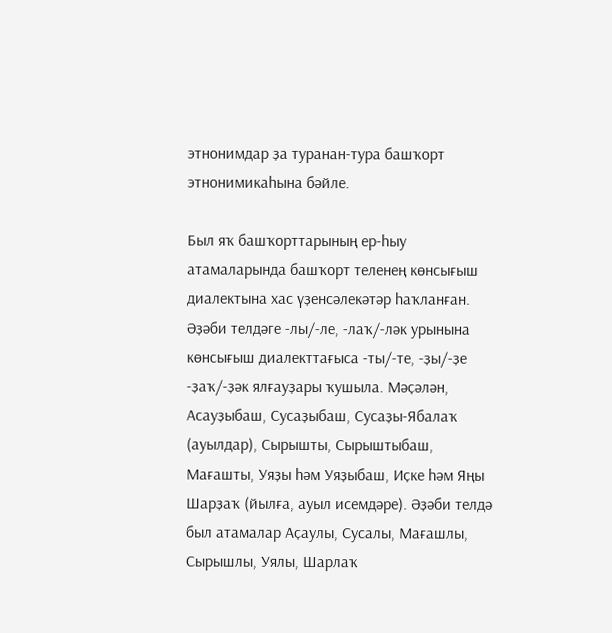этнонимдар ҙа туранан-тура башҡорт этнонимикаһына бәйле.

Был яҡ башҡорттарының ер-һыу атамаларында башҡорт теленең көнсығыш диалектына хас үҙенсәлекәтәр һаҡланған. Әҙәби телдәге -лы/-ле, -лаҡ/-ләк урынына көнсығыш диалекттағыса -ты/-те, -ҙы/-ҙе -ҙаҡ/-ҙәк ялғауҙары ҡушыла. Мәҫәлән, Асауҙыбаш, Сусаҙыбаш, Сусаҙы-Ябалаҡ (ауылдар), Сырышты, Сырыштыбаш, Мағашты, Уяҙы һәм Уяҙыбаш, Иҫке һәм Яңы Шарҙаҡ (йылға, ауыл исемдәре). Әҙәби телдә был атамалар Аҫаулы, Сусалы, Мағашлы, Сырышлы, Уялы, Шарлаҡ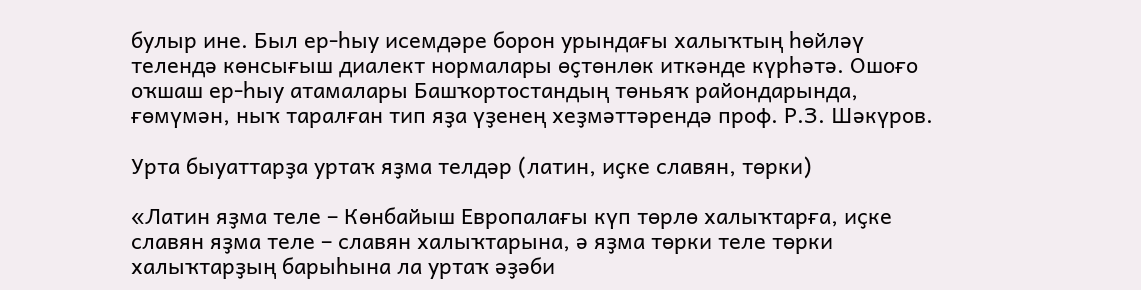булыр ине. Был ер-һыу исемдәре борон урындағы халыҡтың һөйләү телендә көнсығыш диалект нормалары өҫтөнлөк иткәнде күрһәтә. Ошоғо оҡшаш ер-һыу атамалары Башҡортостандың төньяҡ райондарында, ғөмүмән, ныҡ таралған тип яҙа үҙенең хеҙмәттәрендә проф. Р.З. Шәкүров.

Урта быуаттарҙа уртаҡ яҙма телдәр (латин, иҫке славян, төрки)

«Латин яҙма теле – Көнбайыш Европалағы күп төрлө халыҡтарға, иҫке славян яҙма теле – славян халыҡтарына, ә яҙма төрки теле төрки халыҡтарҙың барыһына ла уртаҡ әҙәби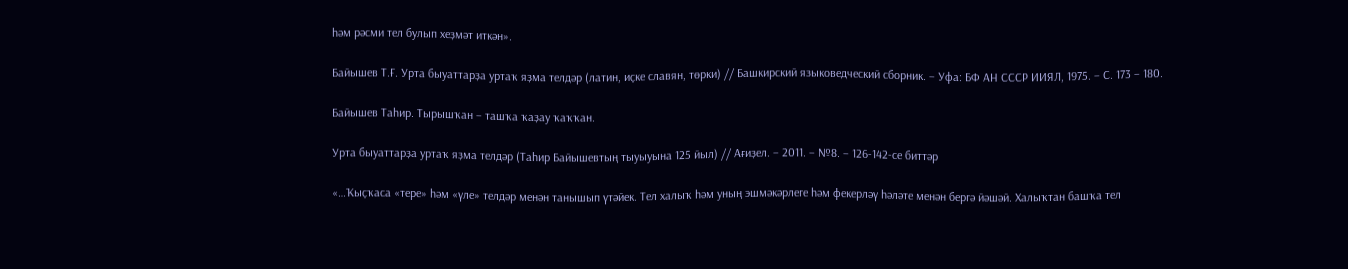һәм рәсми тел булып хеҙмәт иткән».

Байышев Т.Ғ. Урта быуаттарҙа уртаҡ яҙма телдәр (латин, иҫке славян, төрки) // Башкирский языковедческий сборник. – Уфа: БФ АН СССР ИИЯЛ, 1975. – С. 173 – 180.

Байышев Таһир. Тырышҡан – ташҡа ҡаҙау ҡаҡҡан.

Урта быуаттарҙа уртаҡ яҙма телдәр (Таһир Байышевтың тыуыуына 125 йыл) // Ағиҙел. – 2011. – №8. – 126-142-се биттәр

«…Ҡыҫҡаса «тере» һәм «үле» телдәр менән танышып үтәйек. Тел халыҡ һәм уның эшмәкәрлеге һәм фекерләү һәләте менән бергә йәшәй. Халыҡтан башҡа тел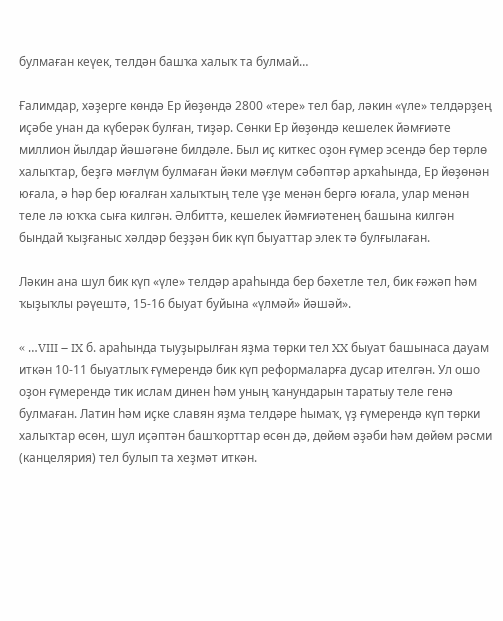булмаған кеүек, телдән башҡа халыҡ та булмай…

Ғалимдар, хәҙерге көндә Ер йөҙөндә 2800 «тере» тел бар, ләкин «үле» телдәрҙең иҫәбе унан да күберәк булған, тиҙәр. Сөнки Ер йөҙөндә кешелек йәмғиәте миллион йылдар йәшәгәне билдәле. Был иҫ киткес оҙон ғүмер эсендә бер төрлө халыҡтар, беҙгә мәғлүм булмаған йәки мәғлүм сәбәптәр арҡаһында, Ер йөҙөнән юғала, ә һәр бер юғалған халыҡтың теле үҙе менән бергә юғала, улар менән теле лә юҡҡа сыға килгән. Әлбиттә, кешелек йәмғиәтенең башына килгән бындай ҡыҙғаныс хәлдәр беҙҙән бик күп быуаттар элек тә булғылаған.

Ләкин ана шул бик күп «үле» телдәр араһында бер бәхетле тел, бик ғәжәп һәм ҡыҙыҡлы рәүештә, 15-16 быуат буйына «үлмәй» йәшәй».

« …VIII – IX б. араһында тыуҙырылған яҙма төрки тел XX быуат башынаса дауам иткән 10-11 быуатлыҡ ғүмерендә бик күп реформаларға дусар ителгән. Ул ошо оҙон ғүмерендә тик ислам динен һәм уның ҡанундарын таратыу теле генә булмаған. Латин һәм иҫке славян яҙма телдәре һымаҡ, үҙ ғүмерендә күп төрки халыҡтар өсөн, шул иҫәптән башҡорттар өсөн дә, дөйөм әҙәби һәм дөйөм рәсми (канцелярия) тел булып та хеҙмәт иткән.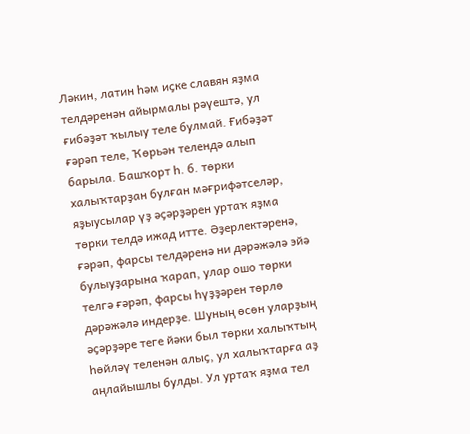Ләкин, латин һәм иҫке славян яҙма телдәренән айырмалы рәүештә, ул ғибәҙәт ҡылыу теле булмай. Ғибәҙәт ғәрәп теле, Ҡөрьән телендә алып барыла. Башҡорт һ. б. төрки халыҡтарҙан булған мәғрифәтселәр, яҙыусылар үҙ әҫәрҙәрен уртаҡ яҙма төрки телдә ижад итте. Әҙерлектәренә, ғәрәп, фарсы телдәренә ни дәрәжәлә эйә булыуҙарына ҡарап, улар ошо төрки телгә ғәрәп, фарсы һүҙҙәрен төрлө дәрәжәлә индерҙе. Шуның өсөн уларҙың әҫәрҙәре теге йәки был төрки халыҡтың һөйләү теленән алыҫ, ул халыҡтарға аҙ аңлайышлы булды. Ул уртаҡ яҙма тел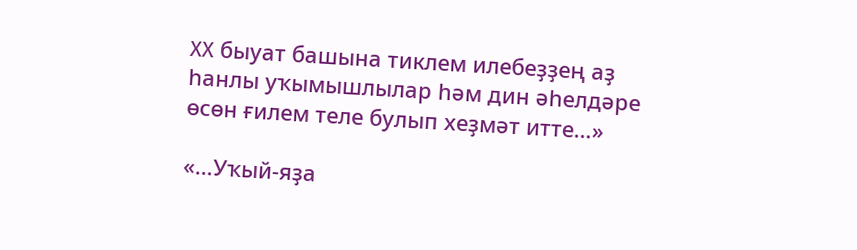XX быуат башына тиклем илебеҙҙең аҙ һанлы уҡымышлылар һәм дин әһелдәре өсөн ғилем теле булып хеҙмәт итте…»

«…Уҡый-яҙа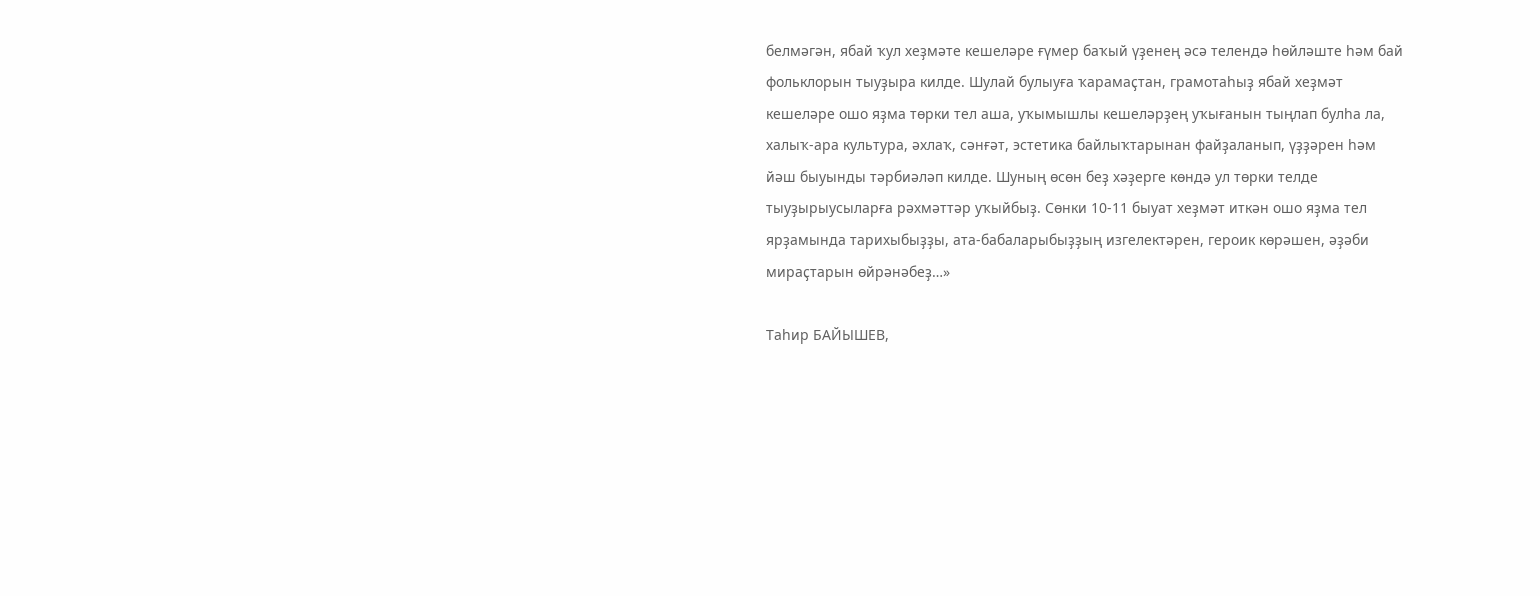белмәгән, ябай ҡул хеҙмәте кешеләре ғүмер баҡый үҙенең әсә телендә һөйләште һәм бай фольклорын тыуҙыра килде. Шулай булыуға ҡарамаҫтан, грамотаһыҙ ябай хеҙмәт кешеләре ошо яҙма төрки тел аша, уҡымышлы кешеләрҙең уҡығанын тыңлап булһа ла, халыҡ-ара культура, әхлаҡ, сәнғәт, эстетика байлыҡтарынан файҙаланып, үҙҙәрен һәм йәш быуынды тәрбиәләп килде. Шуның өсөн беҙ хәҙерге көндә ул төрки телде тыуҙырыусыларға рәхмәттәр уҡыйбыҙ. Сөнки 10-11 быуат хеҙмәт иткән ошо яҙма тел ярҙамында тарихыбыҙҙы, ата-бабаларыбыҙҙың изгелектәрен, героик көрәшен, әҙәби мираҫтарын өйрәнәбеҙ…»

Таһир БАЙЫШЕВ,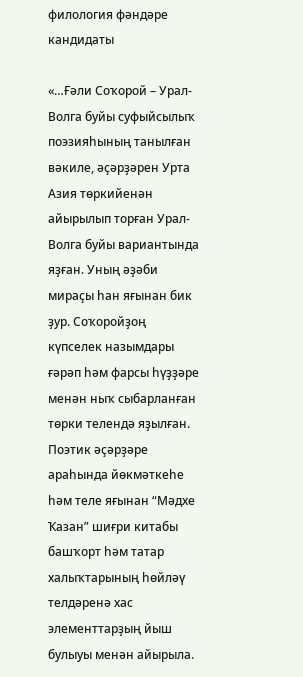филология фәндәре кандидаты

«…Ғәли Соҡорой – Урал-Волга буйы суфыйсылыҡ поэзияһының танылған вәкиле, әҫәрҙәрен Урта Азия төркийенән айырылып торған Урал-Волга буйы вариантында яҙған. Уның әҙәби мираҫы һан яғынан бик ҙур. Соҡоройҙоң күпселек назымдары ғәрәп һәм фарсы һүҙҙәре менән ныҡ сыбарланған төрки телендә яҙылған. Поэтик әҫәрҙәре араһында йөкмәткеһе һәм теле яғынан “Мәдхе Ҡазан” шиғри китабы башҡорт һәм татар халыҡтарының һөйләү телдәренә хас элементтарҙың йыш булыуы менән айырыла.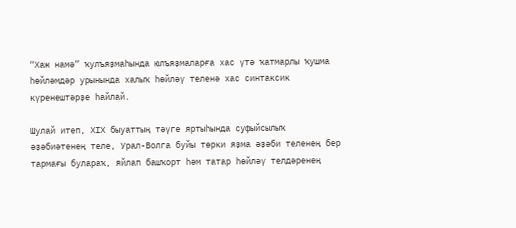“Хаж намә” ҡулъяҙмаһында юлъяҙмаларға хас үтә ҡатмарлы ҡушма һөйләмдәр урынында халыҡ һөйләү теленә хас синтаксик күренештәрҙе һайлай.

Шулай итеп, ХIХ быуаттың тәүге яртыһында суфыйсылыҡ әҙәбиәтенең теле, Урал-Волга буйы төрки яҙма әҙәби теленең бер тармағы булараҡ, яйлап башҡорт һәм татар һөйләү телдәренең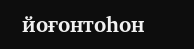йоғонтоһон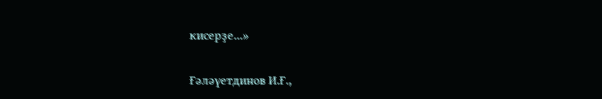кисерҙе...»

Ғәләүетдинов И.Ғ.,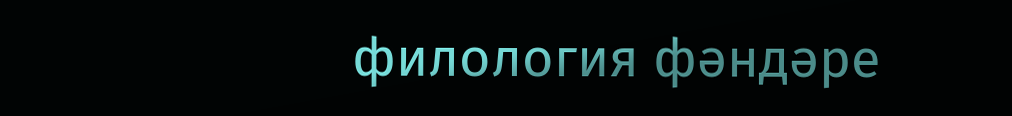филология фәндәре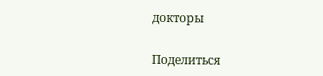докторы

Поделиться